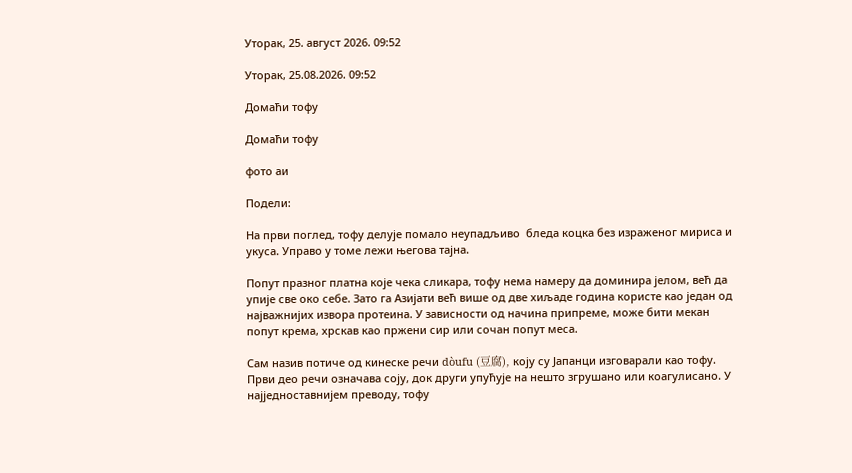Уторак, 25. август 2026. 09:52

Уторак, 25.08.2026. 09:52

Домаћи тофу

Домаћи тофу

фото аи

Подели:

На први поглед, тофу делује помало неупадљиво  бледа коцка без израженог мириса и укуса. Управо у томе лежи његова тајна.

Попут празног платна које чека сликара, тофу нема намеру да доминира јелом, већ да упије све око себе. Зато га Азијати већ више од две хиљаде година користе као један од најважнијих извора протеина. У зависности од начина припреме, може бити мекан попут крема, хрскав као пржени сир или сочан попут меса.

Сам назив потиче од кинеске речи dòufu (豆腐), коју су Јапанци изговарали као тофу. Први део речи означава соју, док други упућује на нешто згрушано или коагулисано. У најједноставнијем преводу, тофу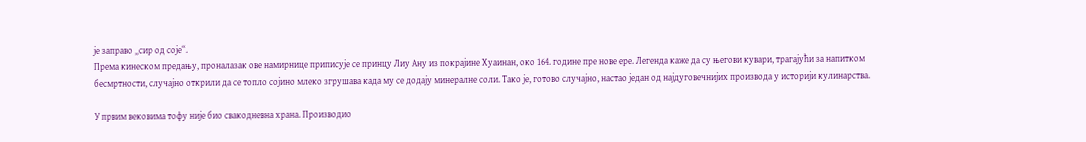је заправо „сир од соје“.
Према кинеском предању, проналазак ове намирнице приписује се принцу Лиу Ану из покрајине Хуаинан, око 164. године пре нове ере. Легенда каже да су његови кувари, трагајући за напитком бесмртности, случајно открили да се топло сојино млеко згрушава када му се додају минералне соли. Тако је, готово случајно, настао један од најдуговечнијих производа у историји кулинарства.

У првим вековима тофу није био свакодневна храна. Производио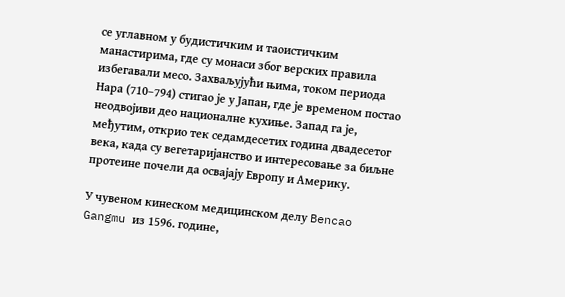се углавном у будистичким и таоистичким манастирима, где су монаси због верских правила избегавали месо. Захваљујући њима, током периода Нара (710–794) стигао је у Јапан, где је временом постао неодвојиви део националне кухиње. Запад га је, међутим, открио тек седамдесетих година двадесетог века, када су вегетаријанство и интересовање за биљне протеине почели да освајају Европу и Америку.

У чувеном кинеском медицинском делу Bencao Gangmu из 1596. године,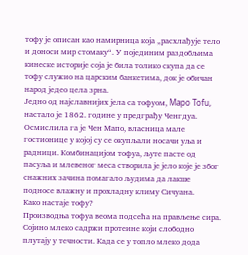тофу је описан као намирница која „расхлађује тело и доноси мир стомаку“. У појединим раздобљима кинеске историје соја је била толико скупа да се тофу служио на царским банкетима, док је обичан народ једео цела зрна.
Једно од најславнијих јела са тофуом, Mapo Tofu, настало је 1862. године у предграђу Ченгдуа. Осмислила га је Чен Мапо, власница мале гостионице у којој су се окупљали носачи уља и радници. Комбинацијом тофуа, љуте пасте од пасуља и млевеног меса створила је јело које је због снажних зачина помагало људима да лакше подносе влажну и прохладну климу Сичуана.
Како настаје тофу?
Производња тофуа веома подсећа на прављење сира. Сојино млеко садржи протеине који слободно плутају у течности. Када се у топло млеко дода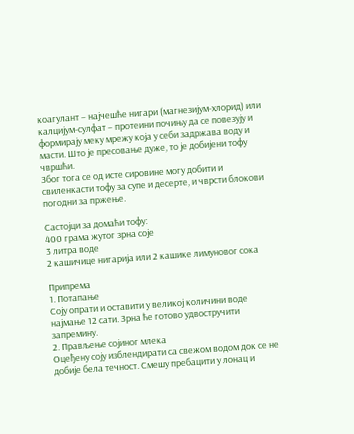коагулант – најчешће нигари (магнезијум-хлорид) или калцијум-сулфат – протеини почињу да се повезују и формирају меку мрежу која у себи задржава воду и масти. Што је пресовање дуже, то је добијени тофу чвршћи.
Због тога се од исте сировине могу добити и свиленкасти тофу за супе и десерте, и чврсти блокови погодни за пржење.

Састојци за домаћи тофу:
400 грама жутог зрна соје
3 литра воде
2 кашичице нигарија или 2 кашике лимуновог сока

Припрема
1. Потапање
Соју опрати и оставити у великој количини воде најмање 12 сати. Зрна ће готово удвостручити запремину.
2. Прављење сојиног млека
Оцеђену соју изблендирати са свежом водом док се не добије бела течност. Смешу пребацити у лонац и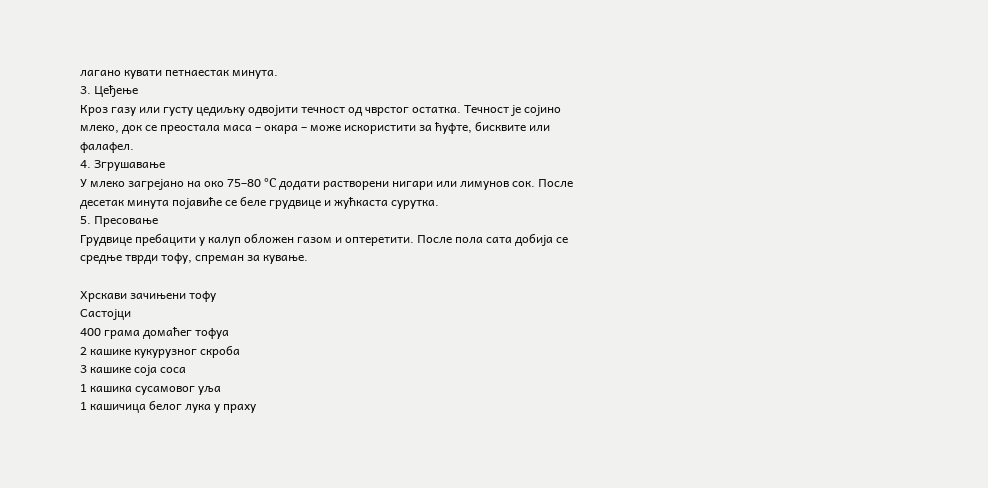лагано кувати петнаестак минута.
3. Цеђење
Кроз газу или густу цедиљку одвојити течност од чврстог остатка. Течност је сојино млеко, док се преостала маса – окара – може искористити за ћуфте, бисквите или фалафел.
4. Згрушавање
У млеко загрејано на око 75–80 °C додати растворени нигари или лимунов сок. После десетак минута појавиће се беле грудвице и жућкаста сурутка.
5. Пресовање
Грудвице пребацити у калуп обложен газом и оптеретити. После пола сата добија се средње тврди тофу, спреман за кување.

Хрскави зачињени тофу
Састојци
400 грама домаћег тофуа
2 кашике кукурузног скроба
3 кашике соја соса
1 кашика сусамовог уља
1 кашичица белог лука у праху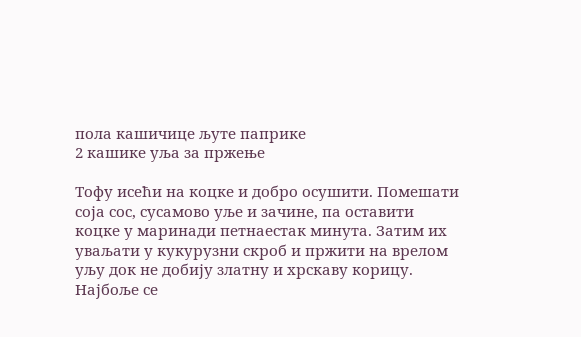пола кашичице љуте паприке
2 кашике уља за пржење

Тофу исећи на коцке и добро осушити. Помешати соја сос, сусамово уље и зачине, па оставити коцке у маринади петнаестак минута. Затим их уваљати у кукурузни скроб и пржити на врелом уљу док не добију златну и хрскаву корицу.
Најбоље се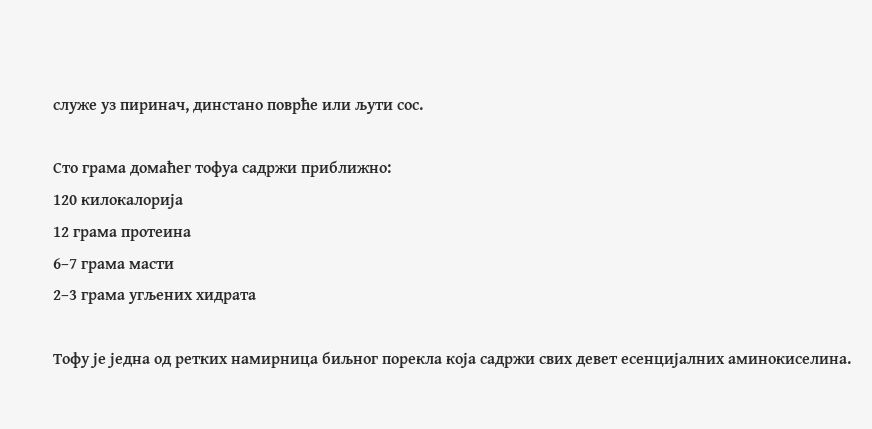служе уз пиринач, динстано поврће или љути сос.

Сто грама домаћег тофуа садржи приближно:
120 килокалорија
12 грама протеина
6–7 грама масти
2–3 грама угљених хидрата

Тофу је једна од ретких намирница биљног порекла која садржи свих девет есенцијалних аминокиселина.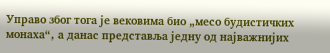Управо због тога је вековима био „месо будистичких монаха“, а данас представља једну од најважнијих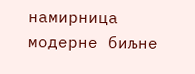намирница модерне биљне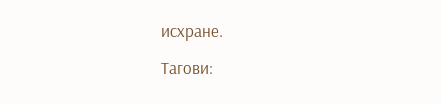исхране.

Тагови: